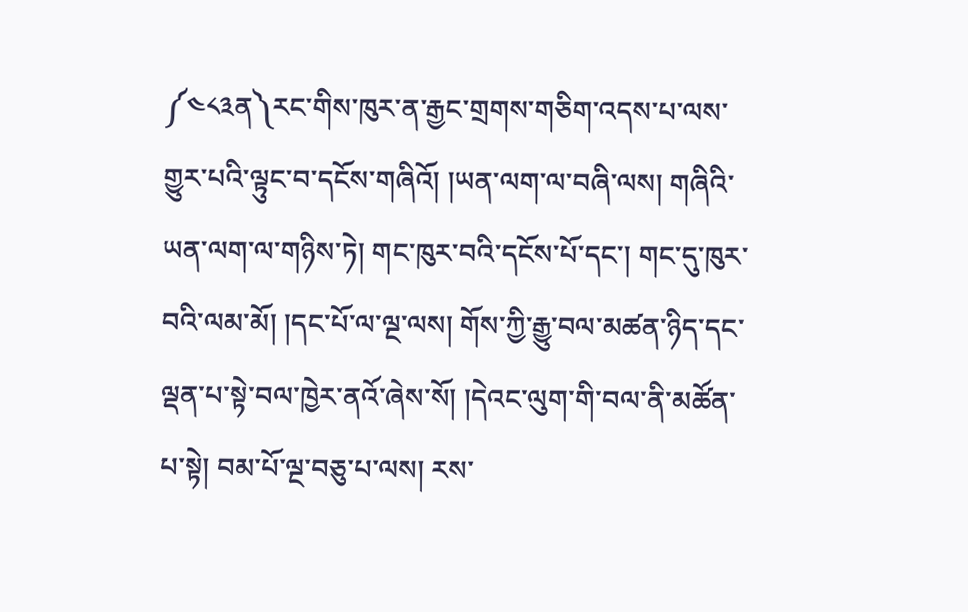༼༤༨༣ན༽རང་གིས་ཁུར་ན་རྒྱང་གྲགས་གཅིག་འདས་པ་ལས་གྱུར་པའི་ལྟུང་བ་དངོས་གཞིའོ། །ཡན་ལག་ལ་བཞི་ལས། གཞིའི་ཡན་ལག་ལ་གཉིས་ཏེ། གང་ཁུར་བའི་དངོས་པོ་དང་། གང་དུ་ཁུར་བའི་ལམ་མོ། །དང་པོ་ལ་ལྔ་ལས། གོས་ཀྱི་རྒྱུ་བལ་མཚན་ཉིད་དང་ལྡན་པ་སྟེ་བལ་ཁྱེར་ནའོ་ཞེས་སོ། །དེའང་ལུག་གི་བལ་ནི་མཚོན་པ་སྟེ། བམ་པོ་ལྔ་བཅུ་པ་ལས། རས་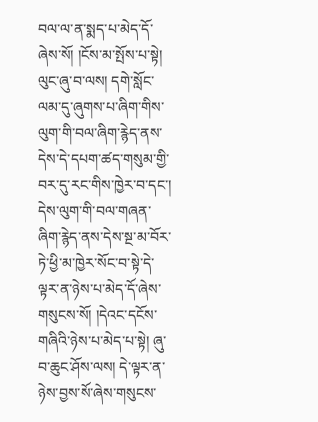བལ་ལ་ན་སྨད་པ་མེད་དོ་ཞེས་སོ། །ངོས་མ་སྤོས་པ་སྟེ། ལུང་ཞུ་བ་ལས། དགེ་སློང་ལམ་དུ་ཞུགས་པ་ཞིག་གིས་ལུག་གི་བལ་ཞིག་རྙེད་ནས་དེས་དེ་དཔག་ཚད་གསུམ་གྱི་བར་དུ་རང་གིས་ཁྱེར་བ་དང་། དེས་ལུག་གི་བལ་གཞན་ཞིག་རྙེད་ནས་དེས་སྔ་མ་བོར་ཏེ་ཕྱི་མ་ཁྱེར་སོང་བ་སྟེ་དེ་ལྟར་ན་ཉེས་པ་མེད་དོ་ཞེས་གསུངས་སོ། །དེའང་དངོས་གཞིའི་ཉེས་པ་མེད་པ་སྟེ། ཞུ་བ་ཆུང་ཤོས་ལས། དེ་ལྟར་ན་ཉེས་བྱས་སོ་ཞེས་གསུངས་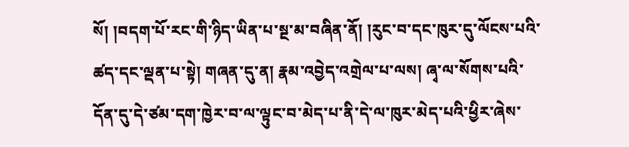སོ། །བདག་པོ་རང་གི་ཉིད་ཡིན་པ་སྔ་མ་བཞིན་ནོ། །རུང་བ་དང་ཁུར་དུ་ལོངས་པའི་ཚད་དང་ལྡན་པ་སྟེ། གཞན་དུ་ན། རྣམ་འབྱེད་འགྲེལ་པ་ལས། ཞྭ་ལ་སོགས་པའི་དོན་དུ་དེ་ཙམ་དག་ཁྱེར་བ་ལ་ལྟུང་བ་མེད་པ་ནི་དེ་ལ་ཁུར་མེད་པའི་ཕྱིར་ཞེས་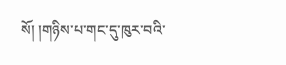སོ། །གཉིས་པ་གང་དུ་ཁུར་བའི་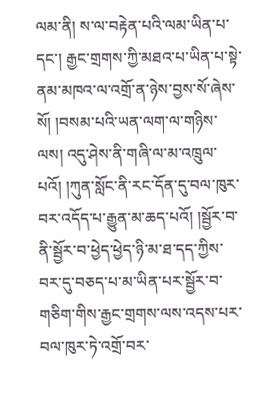ལམ་ནི། ས་ལ་བརྟེན་པའི་ལམ་ཡིན་པ་དང་། རྒྱང་གྲགས་ཀྱི་མཐའ་པ་ཡིན་པ་སྟེ་ནམ་མཁའ་ལ་འགྲོ་ན་ཉེས་བྱས་སོ་ཞེས་སོ། །བསམ་པའི་ཡན་ལག་ལ་གཉིས་ལས། འདུ་ཤེས་ནི་གཞི་ལ་མ་འཁྲུལ་པའོ། །ཀུན་སློང་ནི་རང་དོན་དུ་བལ་ཁུར་བར་འདོད་པ་རྒྱུན་མ་ཆད་པའོ། །སྦྱོར་བ་ནི་སྦྱོར་བ་ཕྱེད་ཕྱེད་ཉི་མ་ཐ་དད་ཀྱིས་བར་དུ་བཅད་པ་མ་ཡིན་པར་སྦྱོར་བ་གཅིག་གིས་རྒྱང་གྲགས་ལས་འདས་པར་བལ་ཁུར་ཏེ་འགྲོ་བར་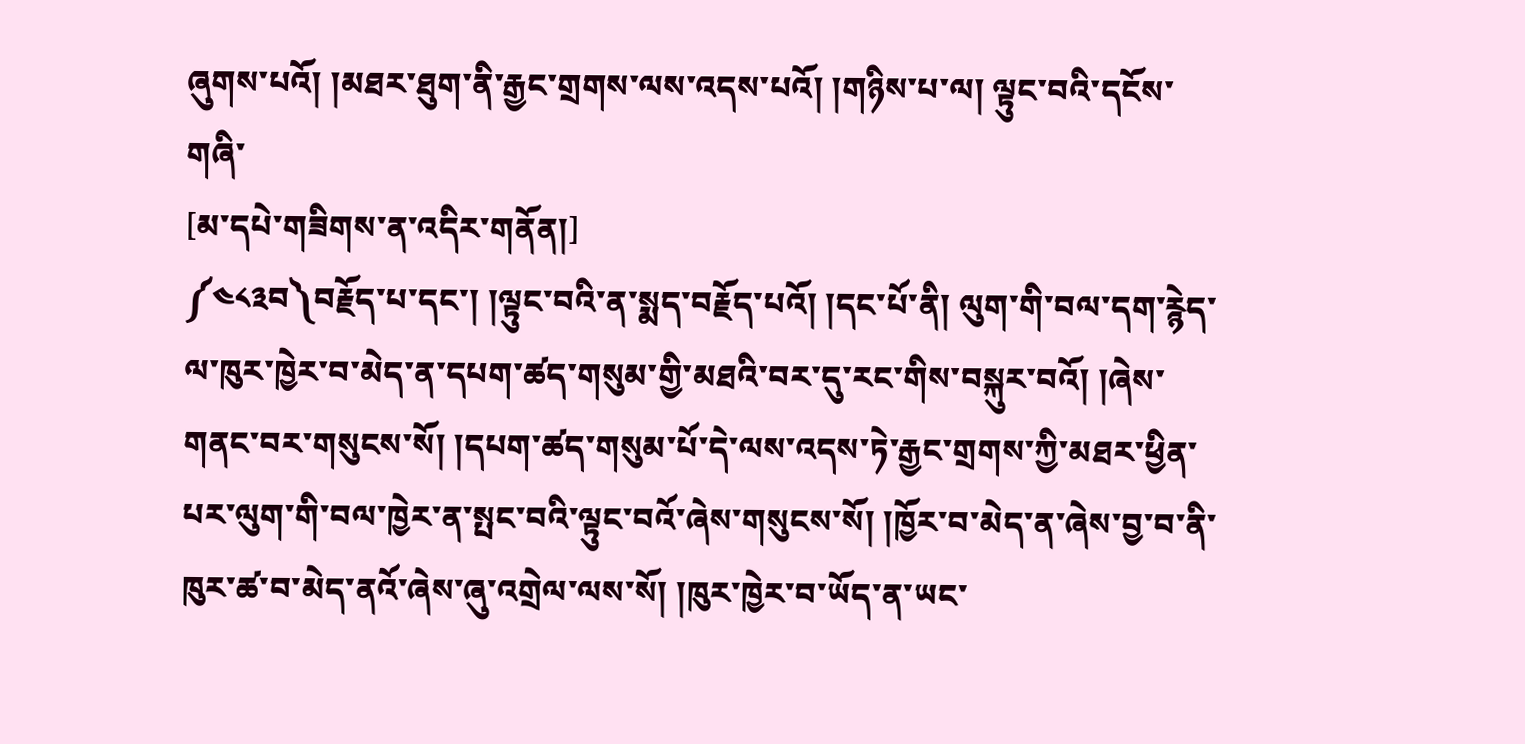ཞུགས་པའོ། །མཐར་ཐུག་ནི་རྒྱང་གྲགས་ལས་འདས་པའོ། །གཉིས་པ་ལ། ལྟུང་བའི་དངོས་གཞི་
[མ་དཔེ་གཟིགས་ན་འདིར་གནོན།]
༼༤༨༣བ༽བརྗོད་པ་དང་། །ལྟུང་བའི་ན་སྨད་བརྗོད་པའོ། །དང་པོ་ནི། ལུག་གི་བལ་དག་རྙེད་ལ་ཁུར་ཁྱེར་བ་མེད་ན་དཔག་ཚད་གསུམ་གྱི་མཐའི་བར་དུ་རང་གིས་བསྐུར་བའོ། །ཞེས་གནང་བར་གསུངས་སོ། །དཔག་ཚད་གསུམ་པོ་དེ་ལས་འདས་ཏེ་རྒྱང་གྲགས་ཀྱི་མཐར་ཕྱིན་པར་ལུག་གི་བལ་ཁྱེར་ན་སྤང་བའི་ལྟུང་བའོ་ཞེས་གསུངས་སོ། །ཁྱོར་བ་མེད་ན་ཞེས་བྱ་བ་ནི་ཁུར་ཚ་བ་མེད་ནའོ་ཞེས་ཞུ་འགྲེལ་ལས་སོ། །ཁུར་ཁྱེར་བ་ཡོད་ན་ཡང་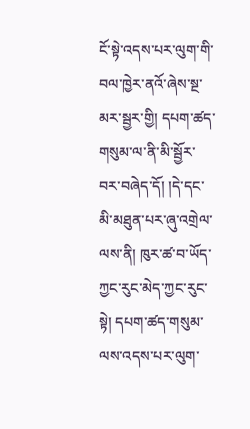ངོ་སྟེ་འདས་པར་ལུག་གི་བལ་ཁྱེར་ནའོ་ཞེས་སྔ་མར་སྦྱར་གྱི། དཔག་ཚད་གསུམ་ལ་ནི་མི་སྦྱོར་བར་བཞེད་དོ། །དེ་དང་མི་མཐུན་པར་ཞུ་འགྲེལ་ལས་ནི། ཁུར་ཚ་བ་ཡོད་ཀྱང་རུང་མེད་ཀྱང་རུང་སྟེ། དཔག་ཚད་གསུམ་ལས་འདས་པར་ལུག་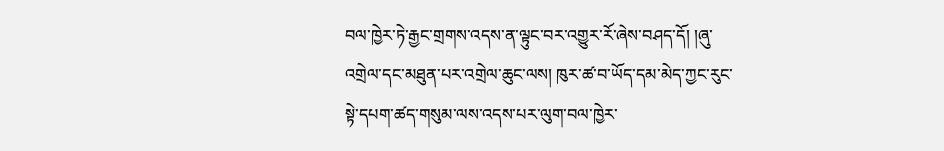བལ་ཁྱེར་ཏེ་རྒྱང་གྲགས་འདས་ན་ལྟུང་བར་འགྱུར་རོ་ཞེས་བཤད་དོ། །ཞུ་འགྲེལ་དང་མཐུན་པར་འགྲེལ་ཆུང་ལས། ཁུར་ཚ་བ་ཡོད་དམ་མེད་ཀྱང་རུང་སྟེ་དཔག་ཚད་གསུམ་ལས་འདས་པར་ལུག་བལ་ཁྱེར་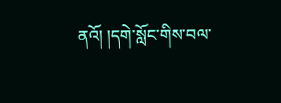ནའོ། །དགེ་སློང་གིས་བལ་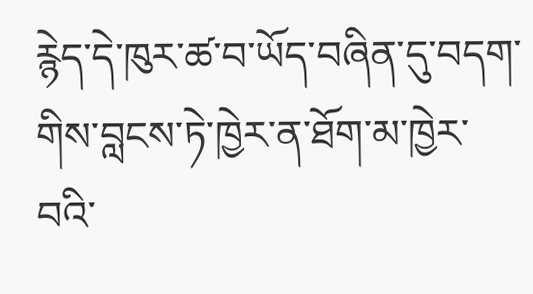རྙེད་དེ་ཁུར་ཚ་བ་ཡོད་བཞིན་དུ་བདག་གིས་བླངས་ཏེ་ཁྱེར་ན་ཐོག་མ་ཁྱེར་བའི་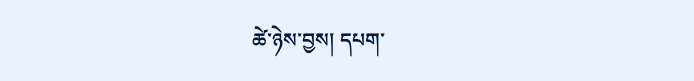ཚེ་ཉེས་བྱས། དཔག་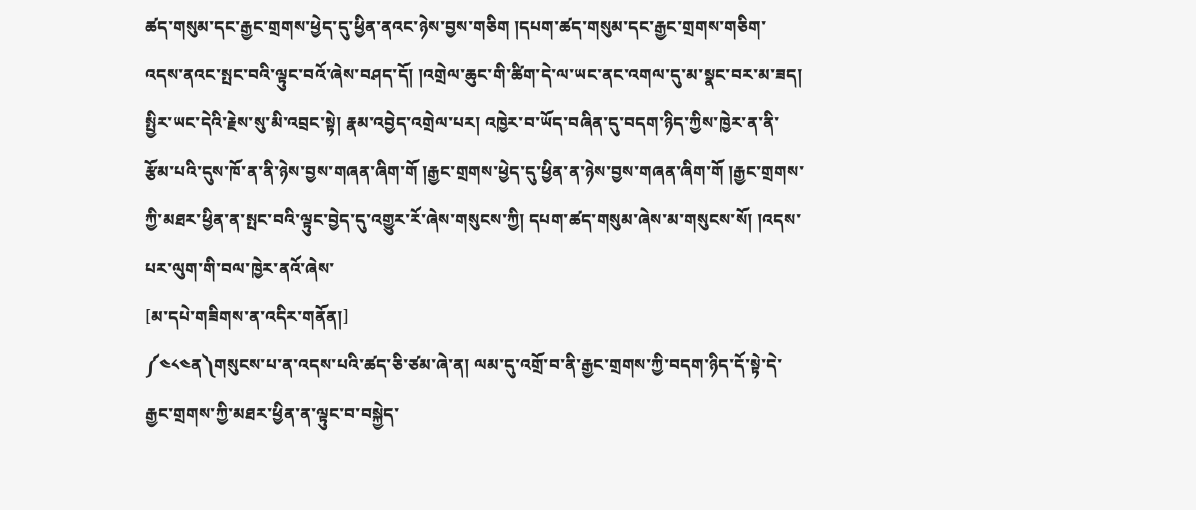ཚད་གསུམ་དང་རྒྱང་གྲགས་ཕྱེད་དུ་ཕྱིན་ནའང་ཉེས་བྱས་གཅིག །དཔག་ཚད་གསུམ་དང་རྒྱང་གྲགས་གཅིག་འདས་ནའང་སྤང་བའི་ལྟུང་བའོ་ཞེས་བཤད་དོ། །འགྲེལ་ཆུང་གི་ཚིག་དེ་ལ་ཡང་ནང་འགལ་དུ་མ་སྣང་བར་མ་ཟད། སྤྱིར་ཡང་དེའི་རྗེས་སུ་མི་འབྲང་སྟེ། རྣམ་འབྱེད་འགྲེལ་པར། འཁྱེར་བ་ཡོད་བཞིན་དུ་བདག་ཉིད་ཀྱིས་ཁྱེར་ན་ནི་རྩོམ་པའི་དུས་ཁོ་ན་ནི་ཉེས་བྱས་གཞན་ཞིག་གོ །རྒྱང་གྲགས་ཕྱེད་དུ་ཕྱིན་ན་ཉེས་བྱས་གཞན་ཞིག་གོ །རྒྱང་གྲགས་ཀྱི་མཐར་ཕྱིན་ན་སྤང་བའི་ལྟུང་བྱེད་དུ་འགྱུར་རོ་ཞེས་གསུངས་ཀྱི། དཔག་ཚད་གསུམ་ཞེས་མ་གསུངས་སོ། །འདས་པར་ལུག་གི་བལ་ཁྱེར་ནའོ་ཞེས་
[མ་དཔེ་གཟིགས་ན་འདིར་གནོན།]
༼༤༨༤ན༽གསུངས་པ་ན་འདས་པའི་ཚད་ཅི་ཙམ་ཞེ་ན། ལམ་དུ་འགྲོ་བ་ནི་རྒྱང་གྲགས་ཀྱི་བདག་ཉིད་དོ་སྟེ་དེ་རྒྱང་གྲགས་ཀྱི་མཐར་ཕྱིན་ན་ལྟུང་བ་བསྐྱེད་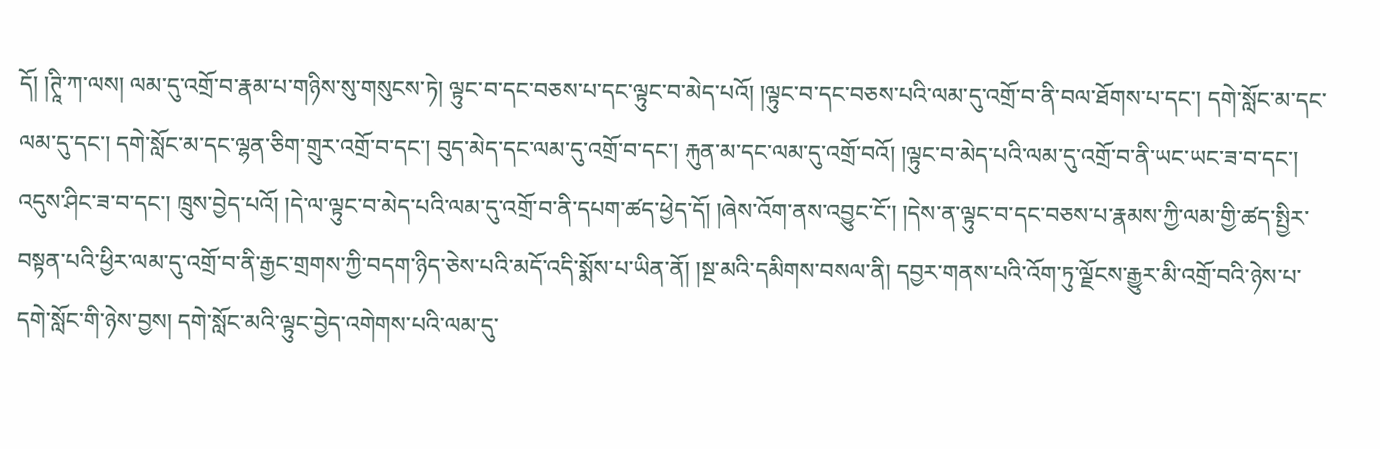དོ། །ཊཱི་ཀ་ལས། ལམ་དུ་འགྲོ་བ་རྣམ་པ་གཉིས་སུ་གསུངས་ཏེ། ལྟུང་བ་དང་བཅས་པ་དང་ལྟུང་བ་མེད་པའོ། །ལྟུང་བ་དང་བཅས་པའི་ལམ་དུ་འགྲོ་བ་ནི་བལ་ཐོགས་པ་དང་། དགེ་སློང་མ་དང་ལམ་དུ་དང་། དགེ་སློང་མ་དང་ལྷན་ཅིག་གྲུར་འགྲོ་བ་དང་། བུད་མེད་དང་ལམ་དུ་འགྲོ་བ་དང་། རྐུན་མ་དང་ལམ་དུ་འགྲོ་བའོ། །ལྟུང་བ་མེད་པའི་ལམ་དུ་འགྲོ་བ་ནི་ཡང་ཡང་ཟ་བ་དང་། འདུས་ཤིང་ཟ་བ་དང་། ཁྲུས་བྱེད་པའོ། །དེ་ལ་ལྟུང་བ་མེད་པའི་ལམ་དུ་འགྲོ་བ་ནི་དཔག་ཚད་ཕྱེད་དོ། །ཞེས་འོག་ནས་འབྱུང་ངོ་། །དེས་ན་ལྟུང་བ་དང་བཅས་པ་རྣམས་ཀྱི་ལམ་གྱི་ཚད་སྤྱིར་བསྟན་པའི་ཕྱིར་ལམ་དུ་འགྲོ་བ་ནི་རྒྱང་གྲགས་ཀྱི་བདག་ཉིད་ཅེས་པའི་མདོ་འདི་སྨོས་པ་ཡིན་ནོ། །སྔ་མའི་དམིགས་བསལ་ནི། དབྱར་གནས་པའི་འོག་ཏུ་ལྗོངས་རྒྱུར་མི་འགྲོ་བའི་ཉེས་པ་དགེ་སློང་གི་ཉེས་བྱས། དགེ་སློང་མའི་ལྟུང་བྱེད་འགེགས་པའི་ལམ་དུ་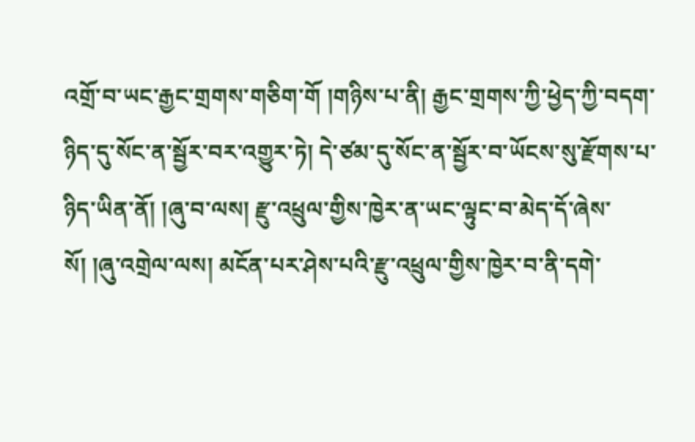འགྲོ་བ་ཡང་རྒྱང་གྲགས་གཅིག་གོ །གཉིས་པ་ནི། རྒྱང་གྲགས་ཀྱི་ཕྱེད་ཀྱི་བདག་ཉིད་དུ་སོང་ན་སྦྱོར་བར་འགྱུར་ཏེ། དེ་ཙམ་དུ་སོང་ན་སྦྱོར་བ་ཡོངས་སུ་རྫོགས་པ་ཉིད་ཡིན་ནོ། །ཞུ་བ་ལས། རྫུ་འཕྲུལ་གྱིས་ཁྱེར་ན་ཡང་ལྟུང་བ་མེད་དོ་ཞེས་སོ། །ཞུ་འགྲེལ་ལས། མངོན་པར་ཤེས་པའི་རྫུ་འཕྲུལ་གྱིས་ཁྱེར་བ་ནི་དགེ་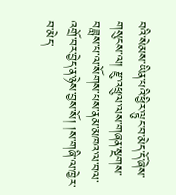བའི་སེམས་ཡིན་པའི་ཕྱིར་ལྟུང་བ་མེད་དོ་ཞེས་གསུངས་ལ། རྫུ་འཕྲུལ་ལས་གཞན་སྔགས་བཟླས་པ་ལ་སོགས་པས་ནམ་མཁའ་ལ་བལ་འགྲོ་བར་བྱེད་ན་ཉེས་བྱས་སོ། །ས་གཞི་ལ་ཁྱེར་བ་མེད་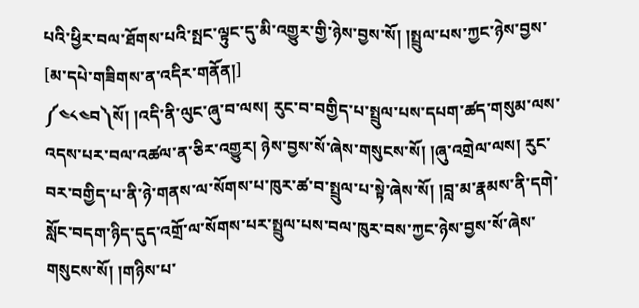པའི་ཕྱིར་བལ་ཐོགས་པའི་སྤང་ལྟུང་དུ་མི་འགྱུར་གྱི་ཉེས་བྱས་སོ། །སྤྲུལ་པས་ཀྱང་ཉེས་བྱས་
[མ་དཔེ་གཟིགས་ན་འདིར་གནོན།]
༼༤༨༤བ༽སོ། །འདི་ནི་ལུང་ཞུ་བ་ལས། རུང་བ་བགྱིད་པ་སྤྲུལ་པས་དཔག་ཚད་གསུམ་ལས་འདས་པར་བལ་འཚལ་ན་ཅིར་འགྱུར། ཉེས་བྱས་སོ་ཞེས་གསུངས་སོ། །ཞུ་འགྲེལ་ལས། རུང་བར་བགྱིད་པ་ནི་ཉེ་གནས་ལ་སོགས་པ་ཁུར་ཚ་བ་སྤྲུལ་པ་སྟེ་ཞེས་སོ། །བླ་མ་རྣམས་ནི་དགེ་སློང་བདག་ཉིད་དུད་འགྲོ་ལ་སོགས་པར་སྤྲུལ་པས་བལ་ཁུར་བས་ཀྱང་ཉེས་བྱས་སོ་ཞེས་གསུངས་སོ། །གཉིས་པ་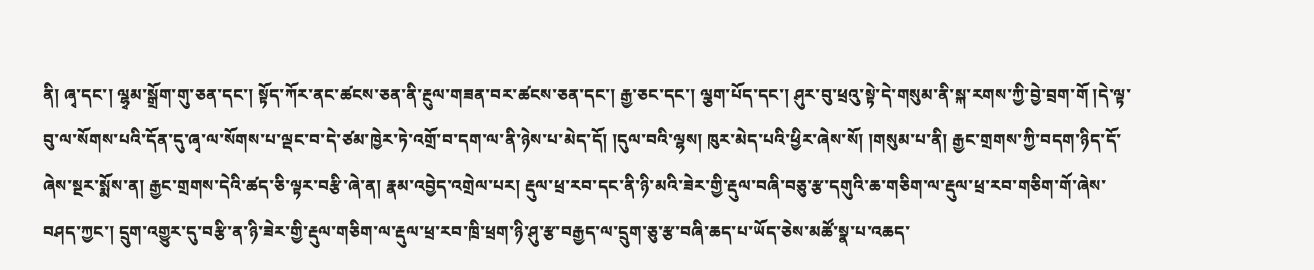ནི། ཞྭ་དང་། ལྷྭམ་སྒྲོག་གུ་ཅན་དང་། སྟོད་ཀོར་ནང་ཚངས་ཅན་ནི་རྔུལ་གཟན་བར་ཚངས་ཅན་དང་། རྒྱ་ཅང་དང་། ལྕག་པོད་དང་། ཤུར་བུ་ཕྲའུ་སྟེ་དེ་གསུམ་ནི་སྐ་རགས་ཀྱི་བྱེ་བྲག་གོ །དེ་ལྟ་བུ་ལ་སོགས་པའི་དོན་དུ་ཞྭ་ལ་སོགས་པ་ལྡང་བ་དེ་ཙམ་ཁྱེར་ཏེ་འགྲོ་བ་དག་ལ་ནི་ཉེས་པ་མེད་དོ། །དུལ་བའི་ལྷས། ཁུར་མེད་པའི་ཕྱིར་ཞེས་སོ། །གསུམ་པ་ནི། རྒྱང་གྲགས་ཀྱི་བདག་ཉིད་དོ་ཞེས་སྔར་སྨོས་ན། རྒྱང་གྲགས་དེའི་ཚད་ཅི་ལྟར་བརྩི་ཞེ་ན། རྣམ་འབྱེད་འགྲེལ་པར། རྡུལ་ཕྲ་རབ་དང་ནི་ཉི་མའི་ཟེར་གྱི་རྡུལ་བཞི་བཅུ་རྩ་དགུའི་ཆ་གཅིག་ལ་རྡུལ་ཕྲ་རབ་གཅིག་གོ་ཞེས་བཤད་ཀྱང་། དྲུག་འགྱུར་དུ་བརྩི་ན་ཉི་ཟེར་གྱི་རྡུལ་གཅིག་ལ་རྡུལ་ཕྲ་རབ་ཁྲི་ཕྲག་ཉི་ཤུ་རྩ་བརྒྱད་ལ་དྲུག་ཅུ་རྩ་བཞི་ཆད་པ་ཡོད་ཅེས་མཚོ་སྣ་པ་འཆད་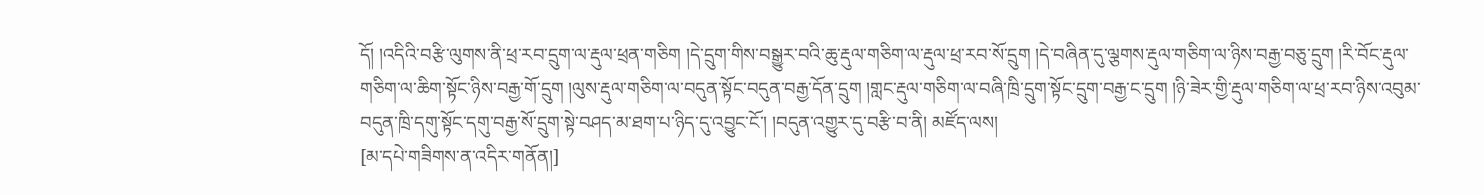དོ། །འདིའི་བརྩི་ལུགས་ནི་ཕྲ་རབ་དྲུག་ལ་རྡུལ་ཕྲན་གཅིག །དེ་དྲུག་གིས་བསྒྱུར་བའི་ཆུ་རྡུལ་གཅིག་ལ་རྡུལ་ཕྲ་རབ་སོ་དྲུག །དེ་བཞིན་དུ་ལྕགས་རྡུལ་གཅིག་ལ་ཉིས་བརྒྱ་བཅུ་དྲུག །རི་བོང་རྡུལ་གཅིག་ལ་ཆིག་སྟོང་ཉིས་བརྒྱ་གོ་དྲུག །ལུས་རྡུལ་གཅིག་ལ་བདུན་སྟོང་བདུན་བརྒྱ་དོན་དྲུག །གླང་རྡུལ་གཅིག་ལ་བཞི་ཁྲི་དྲུག་སྟོང་དྲུག་བརྒྱ་ང་དྲུག །ཉི་ཟེར་གྱི་རྡུལ་གཅིག་ལ་ཕྲ་རབ་ཉིས་འབུམ་བདུན་ཁྲི་དགུ་སྟོང་དགུ་བརྒྱ་སོ་དྲུག་སྟེ་བཤད་མ་ཐག་པ་ཉིད་དུ་འབྱུང་ངོ་། །བདུན་འགྱུར་དུ་བརྩི་བ་ནི། མཛོད་ལས།
[མ་དཔེ་གཟིགས་ན་འདིར་གནོན།]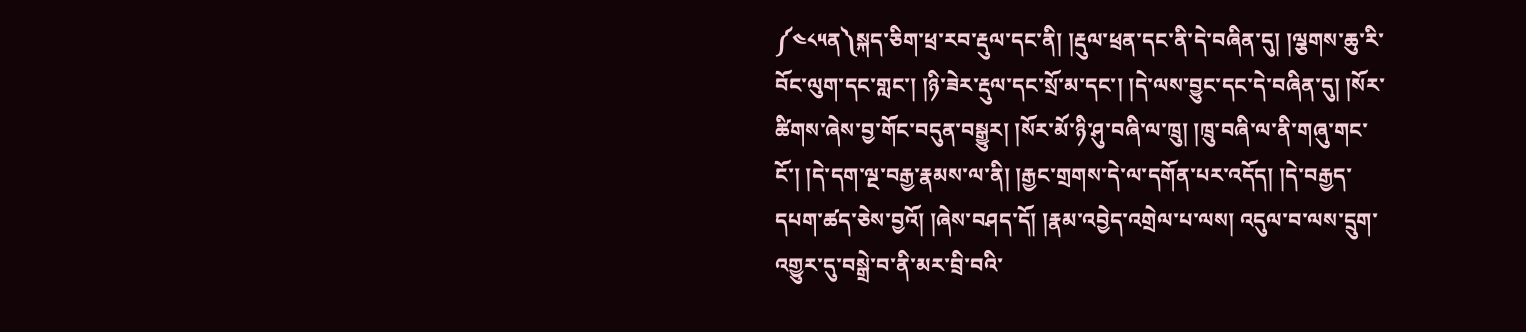༼༤༨༥ན༽སྐད་ཅིག་ཕྲ་རབ་རྡུལ་དང་ནི། །རྡུལ་ཕྲན་དང་ནི་དེ་བཞིན་དུ། །ལྕགས་ཆུ་རི་བོང་ལུག་དང་གླང་། །ཉི་ཟེར་རྡུལ་དང་སྲོ་མ་དང་། །དེ་ལས་བྱུང་དང་དེ་བཞིན་དུ། །སོར་ཚིགས་ཞེས་བྱ་གོང་བདུན་བསྒྱུར། །སོར་མོ་ཉི་ཤུ་བཞི་ལ་ཁྲུ། །ཁྲུ་བཞི་ལ་ནི་གཞུ་གང་ངོ་། །དེ་དག་ལྔ་བརྒྱ་རྣམས་ལ་ནི། །རྒྱང་གྲགས་དེ་ལ་དགོན་པར་འདོད། །དེ་བརྒྱད་དཔག་ཚད་ཅེས་བྱའོ། །ཞེས་བཤད་དོ། །རྣམ་འབྱེད་འགྲེལ་པ་ལས། འདུལ་བ་ལས་དྲུག་འགྱུར་དུ་བསྒྲེ་བ་ནི་མར་བྲི་བའི་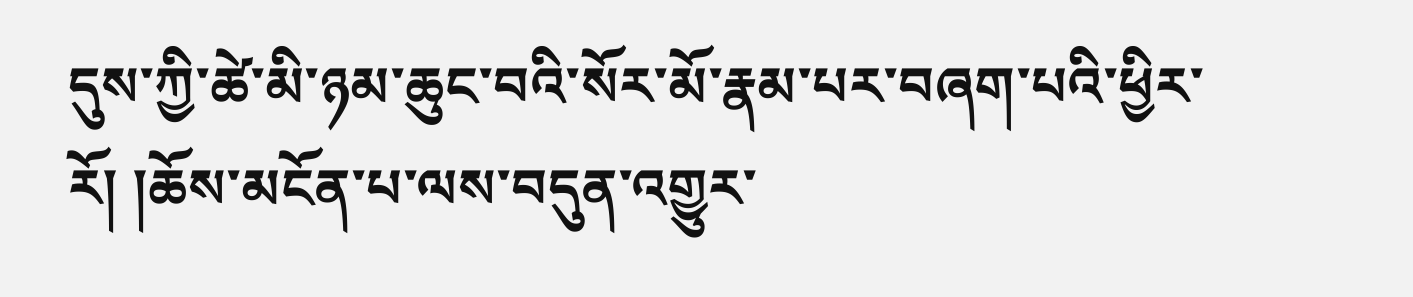དུས་ཀྱི་ཚེ་མི་ཉམ་ཆུང་བའི་སོར་མོ་རྣམ་པར་བཞག་པའི་ཕྱིར་རོ། །ཆོས་མངོན་པ་ལས་བདུན་འགྱུར་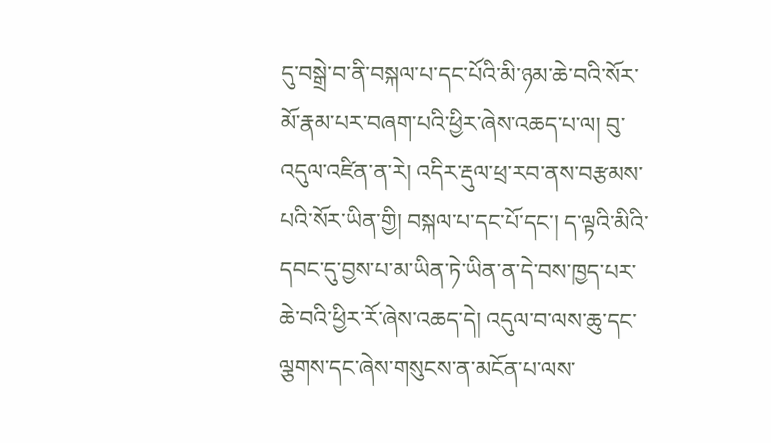དུ་བསྒྲེ་བ་ནི་བསྐལ་པ་དང་པོའི་མི་ཉམ་ཆེ་བའི་སོར་མོ་རྣམ་པར་བཞག་པའི་ཕྱིར་ཞེས་འཆད་པ་ལ། བུ་འདུལ་འཛིན་ན་རེ། འདིར་རྡུལ་ཕྲ་རབ་ནས་བརྩམས་པའི་སོར་ཡིན་གྱི། བསྐལ་པ་དང་པོ་དང་། ད་ལྟའི་མིའི་དབང་དུ་བྱས་པ་མ་ཡིན་ཏེ་ཡིན་ན་དེ་བས་ཁྱད་པར་ཆེ་བའི་ཕྱིར་རོ་ཞེས་འཆད་དེ། འདུལ་བ་ལས་ཆུ་དང་ལྕགས་དང་ཞེས་གསུངས་ན་མངོན་པ་ལས་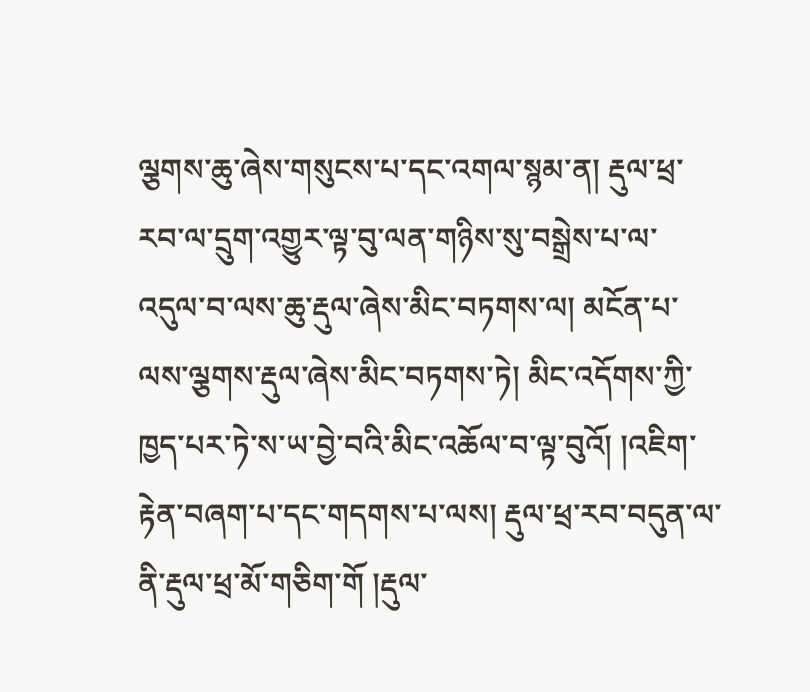ལྕགས་ཆུ་ཞེས་གསུངས་པ་དང་འགལ་སྙམ་ན། རྡུལ་ཕྲ་རབ་ལ་དྲུག་འགྱུར་ལྟ་བུ་ལན་གཉིས་སུ་བསྒྲེས་པ་ལ་འདུལ་བ་ལས་ཆུ་རྡུལ་ཞེས་མིང་བཏགས་ལ། མངོན་པ་ལས་ལྕགས་རྡུལ་ཞེས་མིང་བཏགས་ཏེ། མིང་འདོགས་ཀྱི་ཁྱད་པར་ཏེ་ས་ཡ་བྱེ་བའི་མིང་འཆོལ་བ་ལྟ་བུའོ། །འཇིག་རྟེན་བཞག་པ་དང་གདགས་པ་ལས། རྡུལ་ཕྲ་རབ་བདུན་ལ་ནི་རྡུལ་ཕྲ་མོ་གཅིག་གོ །རྡུལ་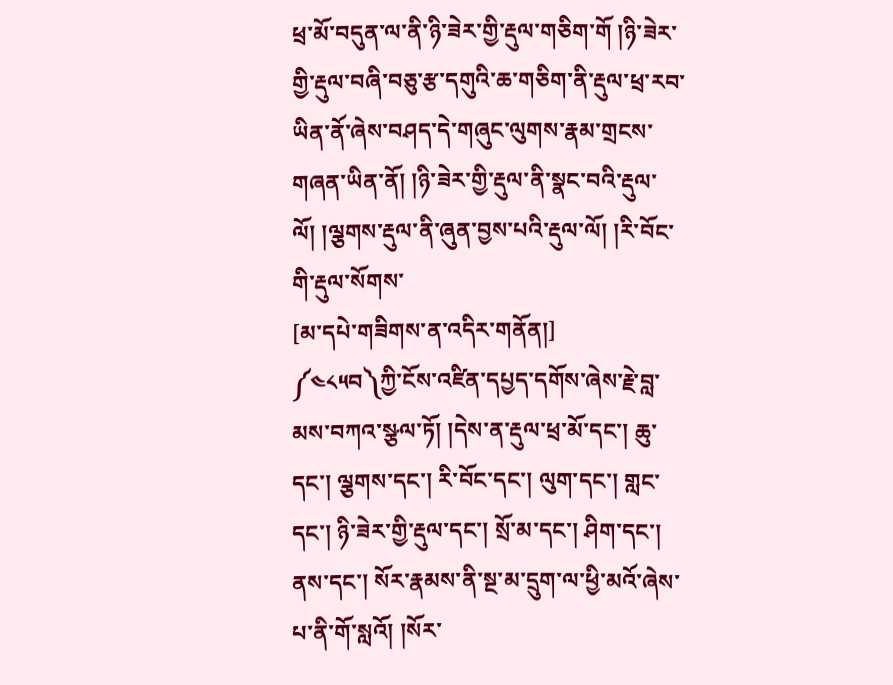ཕྲ་མོ་བདུན་ལ་ནི་ཉི་ཟེར་གྱི་རྡུལ་གཅིག་གོ །ཉི་ཟེར་གྱི་རྡུལ་བཞི་བཅུ་རྩ་དགུའི་ཆ་གཅིག་ནི་རྡུལ་ཕྲ་རབ་ཡིན་ནོ་ཞེས་བཤད་དེ་གཞུང་ལུགས་རྣམ་གྲངས་གཞན་ཡིན་ནོ། །ཉི་ཟེར་གྱི་རྡུལ་ནི་སྣང་བའི་རྡུལ་ལོ། །ལྕགས་རྡུལ་ནི་ཞུན་བྱས་པའི་རྡུལ་ལོ། །རི་བོང་གི་རྡུལ་སོགས་
[མ་དཔེ་གཟིགས་ན་འདིར་གནོན།]
༼༤༨༥བ༽ཀྱི་ངོས་འཛིན་དཔྱད་དགོས་ཞེས་རྗེ་བླ་མས་བཀའ་སྩལ་ཏོ། །དེས་ན་རྡུལ་ཕྲ་མོ་དང་། ཆུ་དང་། ལྕགས་དང་། རི་བོང་དང་། ལུག་དང་། གླང་དང་། ཉི་ཟེར་གྱི་རྡུལ་དང་། སྲོ་མ་དང་། ཤིག་དང་། ནས་དང་། སོར་རྣམས་ནི་སྔ་མ་དྲུག་ལ་ཕྱི་མའོ་ཞེས་པ་ནི་གོ་སླའོ། །སོར་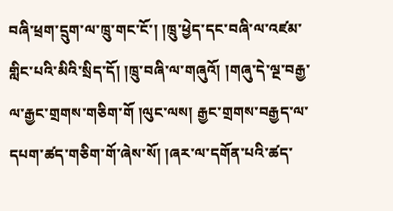བཞི་ཕྲག་དྲུག་ལ་ཁྲུ་གང་ངོ་། །ཁྲུ་ཕྱེད་དང་བཞི་ལ་འཛམ་གླིང་པའི་མིའི་སྲིད་དོ། །ཁྲུ་བཞི་ལ་གཞུའོ། །གཞུ་དེ་ལྔ་བརྒྱ་ལ་རྒྱང་གྲགས་གཅིག་གོ །ལུང་ལས། རྒྱང་གྲགས་བརྒྱད་ལ་དཔག་ཚད་གཅིག་གོ་ཞེས་སོ། །ཞར་ལ་དགོན་པའི་ཚད་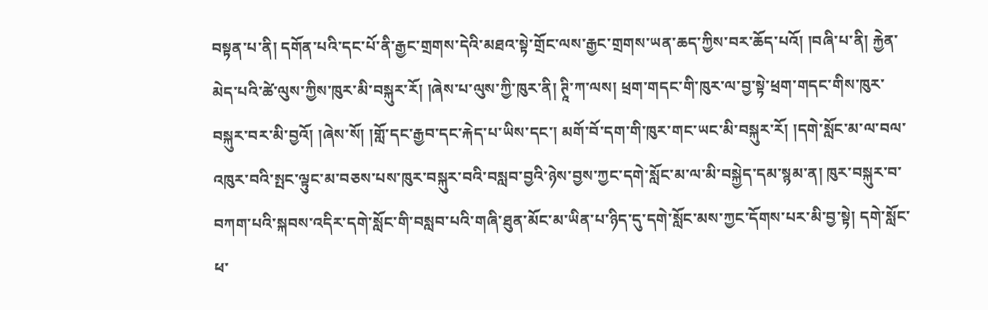བསྟན་པ་ནི། དགོན་པའི་དང་པོ་ནི་རྒྱང་གྲགས་དེའི་མཐའ་སྟེ་གྲོང་ལས་རྒྱང་གྲགས་ཡན་ཆད་ཀྱིས་བར་ཆོད་པའོ། །བཞི་པ་ནི། རྐྱེན་མེད་པའི་ཚེ་ལུས་ཀྱིས་ཁུར་མི་བསྐུར་རོ། །ཞེས་པ་ལུས་ཀྱི་ཁུར་ནི། ཊཱི་ཀ་ལས། ཕྲག་གདང་གི་ཁུར་ལ་བྱ་སྟེ་ཕྲག་གདང་གིས་ཁུར་བསྐུར་བར་མི་བྱའོ། །ཞེས་སོ། །གློ་དང་རྒྱབ་དང་རྐེད་པ་ཡིས་དང་། མགོ་བོ་དག་གི་ཁུར་གང་ཡང་མི་བསྐུར་རོ། །དགེ་སློང་མ་ལ་བལ་འཁུར་བའི་སྤང་ལྟུང་མ་བཅས་པས་ཁུར་བསྐུར་བའི་བསླབ་བྱའི་ཉེས་བྱས་ཀྱང་དགེ་སློང་མ་ལ་མི་བསྐྱེད་དམ་སྙམ་ན། ཁུར་བསྐུར་བ་བཀག་པའི་སྐབས་འདིར་དགེ་སློང་གི་བསླབ་པའི་གཞི་ཐུན་མོང་མ་ཡིན་པ་ཉིད་དུ་དགེ་སློང་མས་ཀྱང་དོགས་པར་མི་བྱ་སྟེ། དགེ་སློང་ཕ་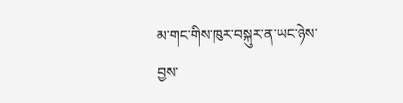མ་གང་གིས་ཁུར་བསྐུར་ན་ཡང་ཉེས་བྱས་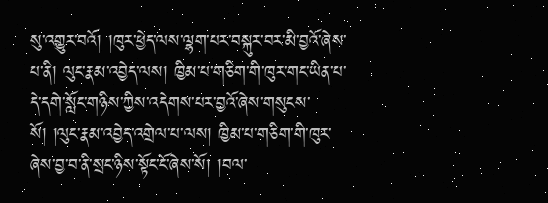སུ་འགྱུར་བའོ། །ཁུར་ཕྱེད་ལས་ལྷག་པར་བསྐུར་བར་མི་བྱའོ་ཞེས་པ་ནི། ལུང་རྣམ་འབྱེད་ལས། ཁྱིམ་པ་གཅིག་གི་ཁུར་གང་ཡིན་པ་དེ་དགེ་སློང་གཉིས་ཀྱིས་འདེགས་པར་བྱའོ་ཞེས་གསུངས་སོ། །ལུང་རྣམ་འབྱེད་འགྲེལ་པ་ལས། ཁྱིམ་པ་གཅིག་གི་ཁུར་ཞེས་བྱ་བ་ནི་སྲང་ཉིས་སྟོང་ངོ་ཞེས་སོ། །བལ་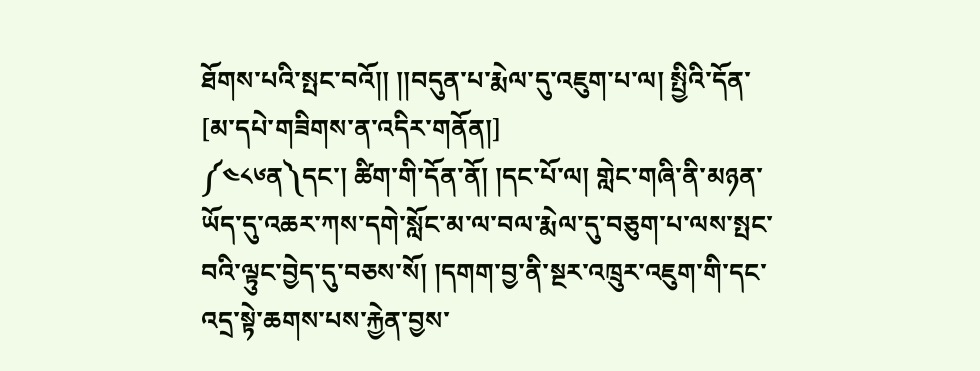ཐོགས་པའི་སྤང་བའོ།། །།བདུན་པ་རྨེལ་དུ་འཇུག་པ་ལ། སྤྱིའི་དོན་
[མ་དཔེ་གཟིགས་ན་འདིར་གནོན།]
༼༤༨༦ན༽དང་། ཚིག་གི་དོན་ནོ། །དང་པོ་ལ། གླེང་གཞི་ནི་མཉན་ཡོད་དུ་འཆར་ཀས་དགེ་སློང་མ་ལ་བལ་རྨེལ་དུ་བཅུག་པ་ལས་སྤང་བའི་ལྟུང་བྱེད་དུ་བཅས་སོ། །དགག་བྱ་ནི་སྔར་འཁྲུར་འཇུག་གི་དང་འདྲ་སྟེ་ཆགས་པས་རྐྱེན་བྱས་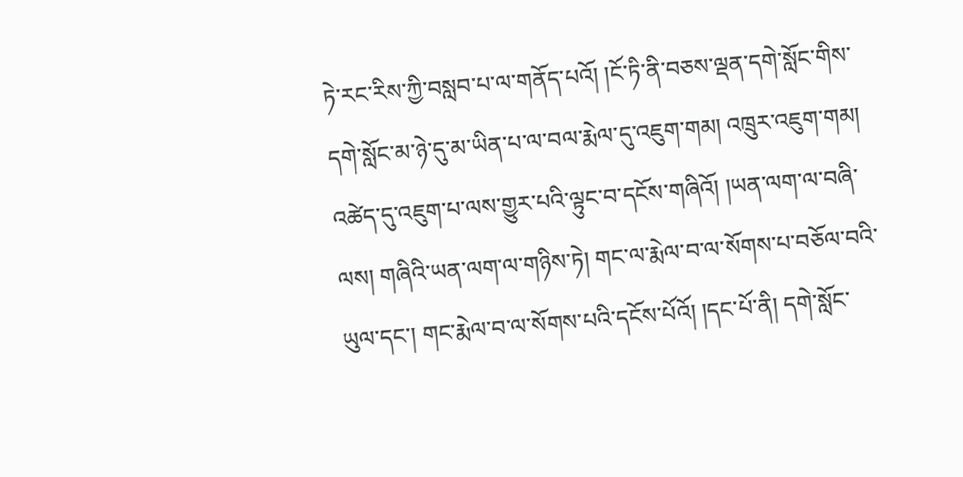ཏེ་རང་རིས་ཀྱི་བསླབ་པ་ལ་གནོད་པའོ། །ངོ་ཏི་ནི་བཅས་ལྡན་དགེ་སློང་གིས་དགེ་སློང་མ་ཉེ་དུ་མ་ཡིན་པ་ལ་བལ་རྨེལ་དུ་འཇུག་གམ། འཁྲུར་འཇུག་གམ། འཚེད་དུ་འཇུག་པ་ལས་གྱུར་པའི་ལྟུང་བ་དངོས་གཞིའོ། །ཡན་ལག་ལ་བཞི་ལས། གཞིའི་ཡན་ལག་ལ་གཉིས་ཏེ། གང་ལ་རྨེལ་བ་ལ་སོགས་པ་བཅོལ་བའི་ཡུལ་དང་། གང་རྨེལ་བ་ལ་སོགས་པའི་དངོས་པོའོ། །དང་པོ་ནི། དགེ་སློང་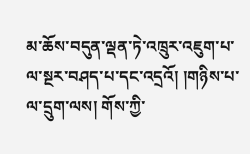མ་ཆོས་བདུན་ལྡན་ཏེ་འཁྲུར་འཇུག་པ་ལ་སྔར་བཤད་པ་དང་འདྲའོ། །གཉིས་པ་ལ་དྲུག་ལས། གོས་ཀྱི་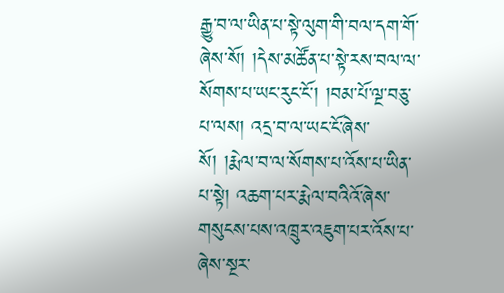རྒྱུ་བ་ལ་ཡིན་པ་སྟེ་ལུག་གི་བལ་དག་གོ་ཞེས་སོ། །དེས་མཚོན་པ་སྟེ་རས་བལ་ལ་སོགས་པ་ཡང་རུང་ངོ་། །བམ་པོ་ལྔ་བཅུ་པ་ལས། འདྲ་བ་ལ་ཡང་ངོ་ཞེས་སོ། །རྨེལ་བ་ལ་སོགས་པ་འོས་པ་ཡིན་པ་སྟེ། འཆག་པར་རྨེལ་བའིའོ་ཞེས་གསུངས་པས་འཁྲུར་འཇུག་པར་འོས་པ་ཞེས་སྔར་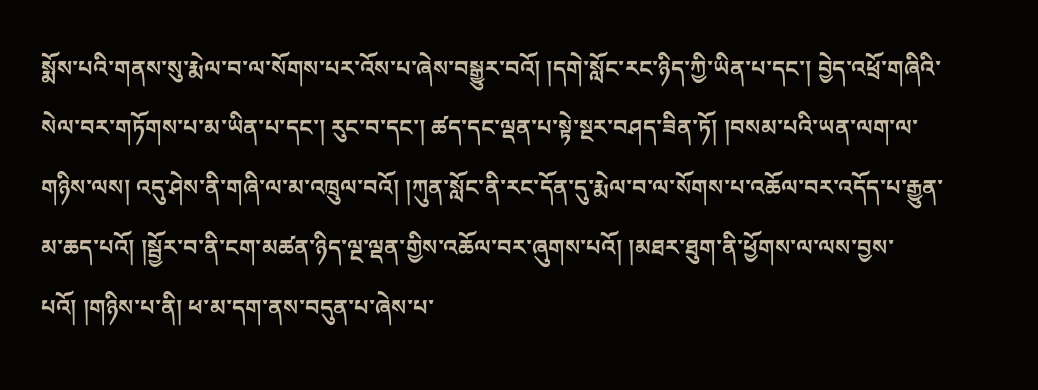སྨོས་པའི་གནས་སུ་རྨེལ་བ་ལ་སོགས་པར་འོས་པ་ཞེས་བསྒྱུར་བའོ། །དགེ་སློང་རང་ཉིད་ཀྱི་ཡིན་པ་དང་། བྱེད་འཕྲོ་གཞིའི་སེལ་བར་གཏོགས་པ་མ་ཡིན་པ་དང་། རུང་བ་དང་། ཚད་དང་ལྡན་པ་སྟེ་སྔར་བཤད་ཟིན་ཏོ། །བསམ་པའི་ཡན་ལག་ལ་གཉིས་ལས། འདུ་ཤེས་ནི་གཞི་ལ་མ་འཁྲུལ་བའོ། །ཀུན་སློང་ནི་རང་དོན་དུ་རྨེལ་བ་ལ་སོགས་པ་འཆོལ་བར་འདོད་པ་རྒྱུན་མ་ཆད་པའོ། །སྦྱོར་བ་ནི་ངག་མཚན་ཉིད་ལྔ་ལྡན་གྱིས་འཆོལ་བར་ཞུགས་པའོ། །མཐར་ཐུག་ནི་ཕྱོགས་ལ་ལས་བྱས་པའོ། །གཉིས་པ་ནི། ཕ་མ་དག་ནས་བདུན་པ་ཞེས་པ་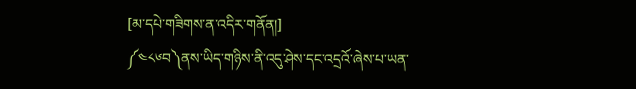[མ་དཔེ་གཟིགས་ན་འདིར་གནོན།]
༼༤༨༦བ༽ནས་ཡིད་གཉིས་ནི་འདུ་ཤེས་དང་འདྲའོ་ཞེས་པ་ཡན་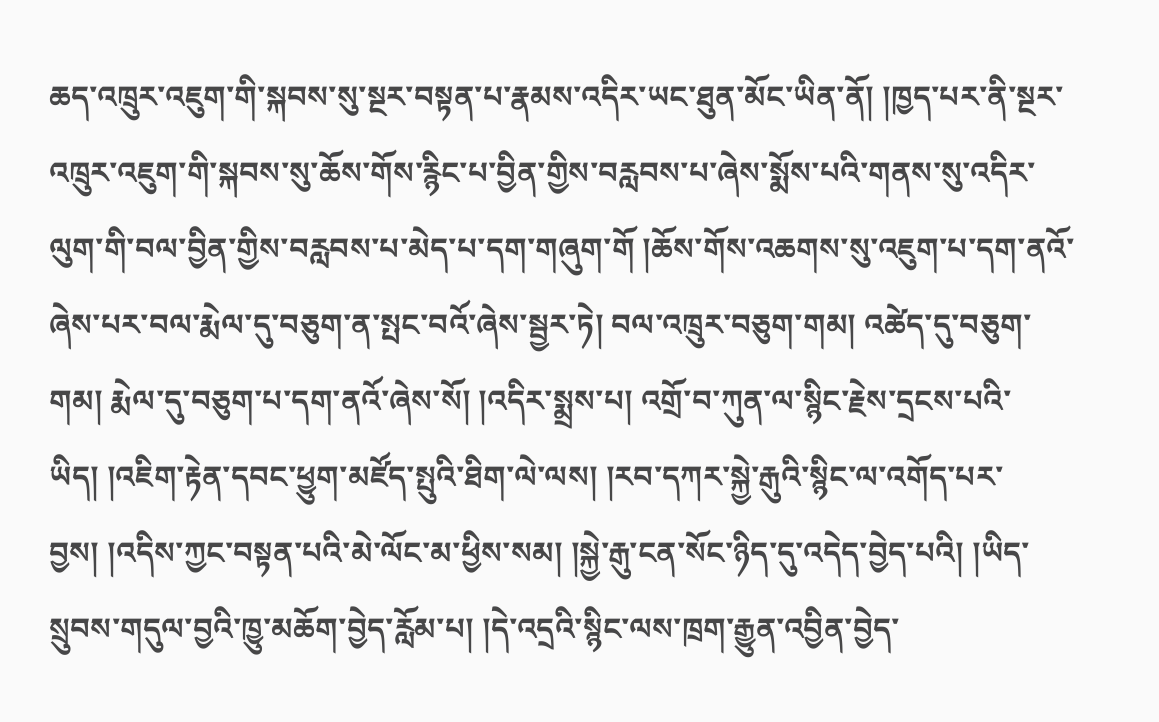ཆད་འཁྲུར་འཇུག་གི་སྐབས་སུ་སྔར་བསྟན་པ་རྣམས་འདིར་ཡང་ཐུན་མོང་ཡིན་ནོ། །ཁྱད་པར་ནི་སྔར་འཁྲུར་འཇུག་གི་སྐབས་སུ་ཆོས་གོས་རྙིང་པ་བྱིན་གྱིས་བརླབས་པ་ཞེས་སྨོས་པའི་གནས་སུ་འདིར་ལུག་གི་བལ་བྱིན་གྱིས་བརླབས་པ་མེད་པ་དག་གཞུག་གོ །ཆོས་གོས་འཆགས་སུ་འཇུག་པ་དག་ནའོ་ཞེས་པར་བལ་རྨེལ་དུ་བཅུག་ན་སྤང་བའོ་ཞེས་སྦྱར་ཏེ། བལ་འཁྲུར་བཅུག་གམ། འཚེད་དུ་བཅུག་གམ། རྨེལ་དུ་བཅུག་པ་དག་ནའོ་ཞེས་སོ། །འདིར་སྨྲས་པ། འགྲོ་བ་ཀུན་ལ་སྙིང་རྗེས་དྲངས་པའི་ཡིད། །འཇིག་རྟེན་དབང་ཕྱུག་མཛོད་སྤུའི་ཐིག་ལེ་ལས། །རབ་དཀར་སྐྱེ་རྒུའི་སྙིང་ལ་འགོད་པར་བྱས། །འདིས་ཀྱང་བསྟན་པའི་མེ་ལོང་མ་ཕྱིས་སམ། །སྐྱེ་རྒུ་ངན་སོང་ཉིད་དུ་འདེད་བྱེད་པའི། །ཡིད་སྲུབས་གདུལ་བྱའི་ཁྱུ་མཆོག་བྱེད་རློམ་པ། །དེ་འདྲའི་སྙིང་ལས་ཁྲག་རྒྱུན་འབྱིན་བྱེད་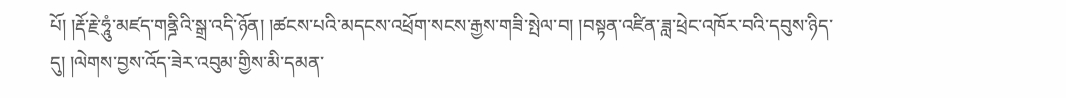པོ། །རྡོ་རྗེ་ཧཱུཾ་མཛད་གནྜིའི་སྒྲ་འདི་ཉོན། །ཚངས་པའི་མདངས་འཕྲོག་སངས་རྒྱས་གཟི་སྤེལ་བ། །བསྟན་འཛིན་ཟླ་ཕྲེང་འཁོར་བའི་དབུས་ཉིད་དུ། །ལེགས་བྱས་འོད་ཟེར་འབུམ་གྱིས་མི་དམན་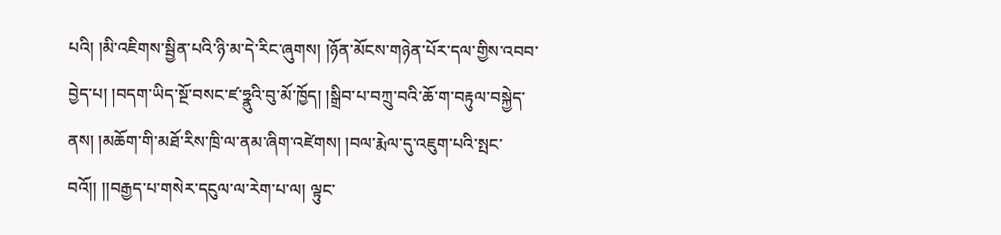པའི། །མི་འཇིགས་སྦྱིན་པའི་ཉི་མ་དེ་རིང་ཞུགས། །ཉོན་མོངས་གཉེན་པོར་དལ་གྱིས་འབབ་བྱེད་པ། །བདག་ཡིད་སྔོ་བསང་ཛ་ཧྣུའི་བུ་མོ་ཁྱོད། །སྒྲིབ་པ་བཀྲུ་བའི་ཆོ་ག་བརྟུལ་བསྐྱེད་ནས། །མཆོག་གི་མཐོ་རིས་ཁྲི་ལ་ནམ་ཞིག་འཛེགས། །བལ་རྨེལ་དུ་འཇུག་པའི་སྤང་བའོ།། །།བརྒྱད་པ་གསེར་དངུལ་ལ་རེག་པ་ལ། ལྟུང་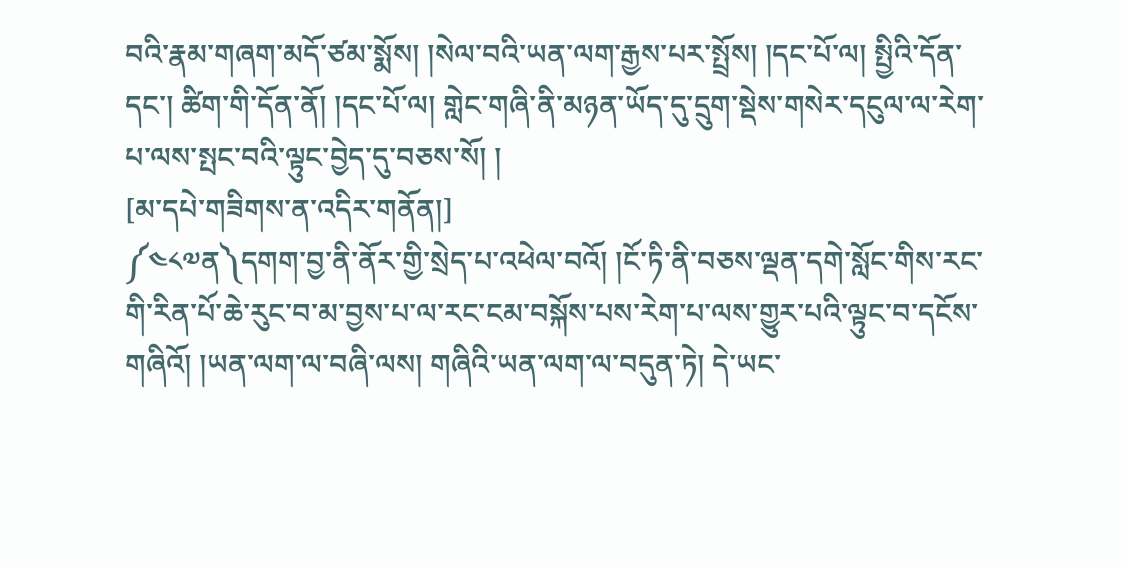བའི་རྣམ་གཞག་མདོ་ཙམ་སྨོས། །སེལ་བའི་ཡན་ལག་རྒྱས་པར་སྤྲོས། །དང་པོ་ལ། སྤྱིའི་དོན་དང་། ཚིག་གི་དོན་ནོ། །དང་པོ་ལ། གླེང་གཞི་ནི་མཉན་ཡོད་དུ་དྲུག་སྡེས་གསེར་དངུལ་ལ་རེག་པ་ལས་སྤང་བའི་ལྟུང་བྱེད་དུ་བཅས་སོ། །
[མ་དཔེ་གཟིགས་ན་འདིར་གནོན།]
༼༤༨༧ན༽དགག་བྱ་ནི་ནོར་གྱི་སྲེད་པ་འཕེལ་བའོ། །ངོ་ཏི་ནི་བཅས་ལྡན་དགེ་སློང་གིས་རང་གི་རིན་པོ་ཆེ་རུང་བ་མ་བྱས་པ་ལ་རང་ངམ་བསྐོས་པས་རེག་པ་ལས་གྱུར་པའི་ལྟུང་བ་དངོས་གཞིའོ། །ཡན་ལག་ལ་བཞི་ལས། གཞིའི་ཡན་ལག་ལ་བདུན་ཏེ། དེ་ཡང་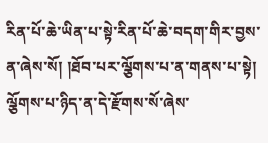རིན་པོ་ཆེ་ཡིན་པ་སྟེ་རིན་པོ་ཆེ་བདག་གིར་བྱས་ན་ཞེས་སོ། །ཐོབ་པར་ལྕོགས་པ་ན་གནས་པ་སྟེ། ལྕོགས་པ་ཉིད་ན་དེ་རྫོགས་སོ་ཞེས་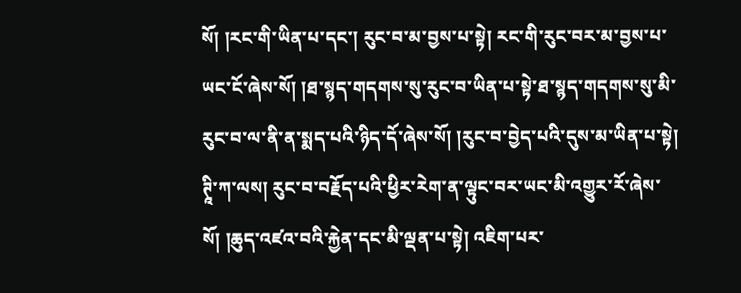སོ། །རང་གི་ཡིན་པ་དང་། རུང་བ་མ་བྱས་པ་སྟེ། རང་གི་རུང་བར་མ་བྱས་པ་ཡང་ངོ་ཞེས་སོ། །ཐ་སྙད་གདགས་སུ་རུང་བ་ཡིན་པ་སྟེ་ཐ་སྙད་གདགས་སུ་མི་རུང་བ་ལ་ནི་ན་སྨད་པའི་ཉིད་དོ་ཞེས་སོ། །རུང་བ་བྱེད་པའི་དུས་མ་ཡིན་པ་སྟེ། ཊཱི་ཀ་ལས། རུང་བ་བརྗོད་པའི་ཕྱིར་རེག་ན་ལྟུང་བར་ཡང་མི་འགྱུར་རོ་ཞེས་སོ། །ཆུད་འཛའ་བའི་རྐྱེན་དང་མི་ལྡན་པ་སྟེ། འཇིག་པར་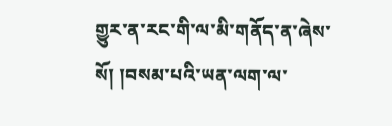གྱུར་ན་རང་གི་ལ་མི་གནོད་ན་ཞེས་སོ། །བསམ་པའི་ཡན་ལག་ལ་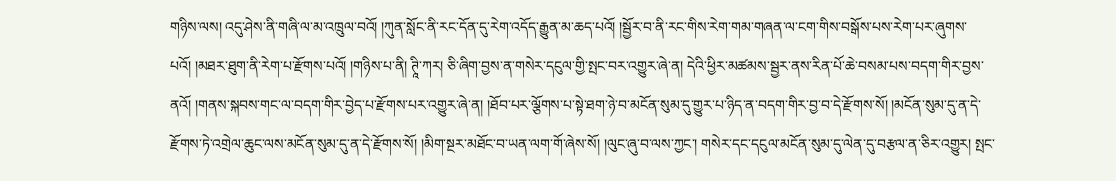གཉིས་ལས། འདུ་ཤེས་ནི་གཞི་ལ་མ་འཁྲུལ་བའོ། །ཀུན་སློང་ནི་རང་དོན་དུ་རེག་འདོད་རྒྱུན་མ་ཆད་པའོ། །སྦྱོར་བ་ནི་རང་གིས་རེག་གམ་གཞན་ལ་ངག་གིས་བསྒོས་པས་རེག་པར་ཞུགས་པའོ། །མཐར་ཐུག་ནི་རེག་པ་རྫོགས་པའོ། །གཉིས་པ་ནི། ཊཱི་ཀར། ཅི་ཞིག་བྱས་ན་གསེར་དངུལ་གྱི་སྤང་བར་འགྱུར་ཞེ་ན། དེའི་ཕྱིར་མཚམས་སྦྱར་ནས་རིན་པོ་ཆེ་བསམ་པས་བདག་གིར་བྱས་ནའོ། །གནས་སྐབས་གང་ལ་བདག་གིར་བྱེད་པ་རྫོགས་པར་འགྱུར་ཞེ་ན། །ཐོབ་པར་ལྕོགས་པ་སྟེ་ཐག་ཉེ་བ་མངོན་སུམ་དུ་གྱུར་པ་ཉིད་ན་བདག་གིར་བྱ་བ་དེ་རྫོགས་སོ། །མངོན་སུམ་དུ་ན་དེ་རྫོགས་ཏེ་འགྲེལ་ཆུང་ལས་མངོན་སུམ་དུ་ན་དེ་རྫོགས་སོ། །མིག་སྔར་མཐོང་བ་ཡན་ལག་གོ་ཞེས་སོ། །ལུང་ཞུ་བ་ལས་ཀྱང་། གསེར་དང་དངུལ་མངོན་སུམ་དུ་ལེན་དུ་བརྩལ་ན་ཅིར་འགྱུར། སྤང་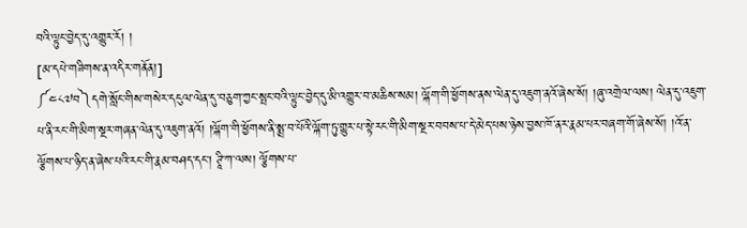བའི་ལྟུང་བྱེད་དུ་འགྱུར་རོ། །
[མ་དཔེ་གཟིགས་ན་འདིར་གནོན།]
༼༤༨༧བ༽དགེ་སློང་གིས་གསེར་དངུལ་ལེན་དུ་བཅུག་ཀྱང་སྤང་བའི་ལྟུང་བྱེད་དུ་མི་འགྱུར་བ་མཆིས་སམ། ལྐོག་གི་ཕྱོགས་ནས་ལེན་དུ་འཇུག་ནའོ་ཞེས་སོ། །ཞུ་འགྲེལ་ལས། ལེན་དུ་འཇུག་པ་ནི་རང་གི་མིག་སྔར་གཞན་ལེན་དུ་འཇུག་ནའོ། །ལྐོག་གི་ཕྱོགས་ནི་སྨྲ་བ་པོའི་ལྐོག་ཏུ་གྱུར་པ་སྟེ་རང་གི་མིག་སྔར་བབས་པ་དེ་མེད་པས་ཉེས་བྱས་ཁོ་ནར་རྣམ་པར་བཞག་གོ་ཞེས་སོ། །འོ་ན་ལྕོགས་པ་ཉིད་ན་ཞེས་པའི་རང་གི་རྣམ་བཤད་དང་། ཊཱི་ཀ་ལས། ལྕོགས་པ་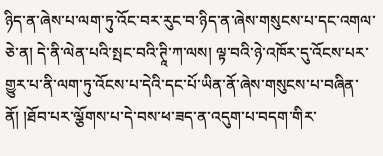ཉིད་ན་ཞེས་པ་ལག་ཏུ་འོང་བར་རུང་བ་ཉིད་ན་ཞེས་གསུངས་པ་དང་འགལ་ཅེ་ན། དེ་ནི་ལེན་པའི་སྤང་བའི་ཊཱི་ཀ་ལས། ལྟ་བའི་ཉེ་འཁོར་དུ་འོངས་པར་གྱུར་པ་ནི་ལག་ཏུ་འོངས་པ་དེའི་དང་པོ་ཡིན་ནོ་ཞེས་གསུངས་པ་བཞིན་ནོ། །ཐོབ་པར་ལྕོགས་པ་དེ་བས་ཕ་ཟད་ན་འདུག་པ་བདག་གིར་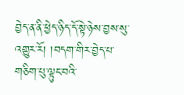བྱེད་ན་ནི་ཕྱེད་ཉིད་དོ་སྟེ་ཉེས་བྱས་སུ་འགྱུར་རོ། །བདག་གིར་བྱེད་པ་གཅིག་པུ་ལྟུང་བའི་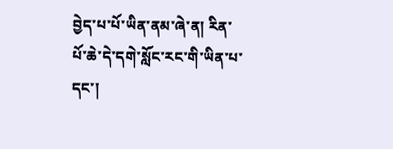བྱེད་པ་པོ་ཡིན་ནམ་ཞེ་ན། རིན་པོ་ཆེ་དེ་དགེ་སློང་རང་གི་ཡིན་པ་དང་།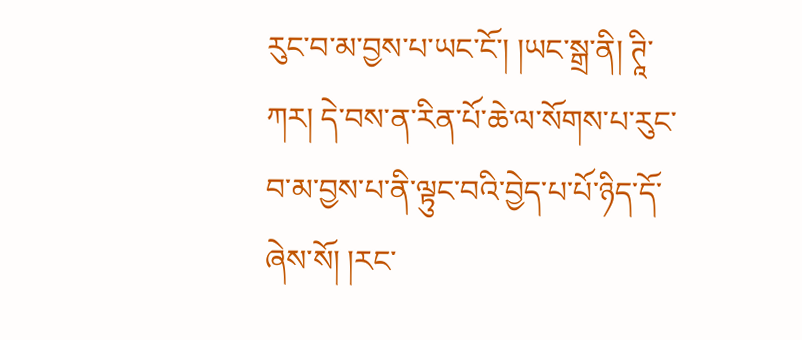རུང་བ་མ་བྱས་པ་ཡང་ངོ་། །ཡང་སྒྲ་ནི། ཊཱི་ཀར། དེ་བས་ན་རིན་པོ་ཆེ་ལ་སོགས་པ་རུང་བ་མ་བྱས་པ་ནི་ལྟུང་བའི་བྱེད་པ་པོ་ཉིད་དོ་ཞེས་སོ། །རང་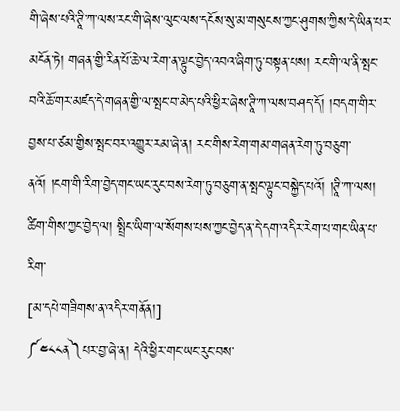གི་ཞེས་པའི་ཊཱི་ཀ་ལས་རང་གི་ཞེས་ལུང་ལས་དངོས་སུ་མ་གསུངས་ཀྱང་ཤུགས་ཀྱིས་དེ་ཡིན་པར་མངོན་ཏེ། གཞན་གྱི་རིན་པོ་ཆེ་ལ་རེག་ན་ལྟུང་བྱེད་འབའ་ཞིག་ཏུ་བསྟན་པས། རང་གི་ལ་ནི་སྤང་བའི་ཆོ་གར་མཛད་དེ་གཞན་གྱི་ལ་སྤང་བ་མེད་པའི་ཕྱིར་ཞེས་ཊཱི་ཀ་ལས་བཤད་དོ། །བདག་གིར་བྱས་པ་ཙམ་གྱིས་སྤང་བར་འགྱུར་རམ་ཞེ་ན། རང་གིས་རེག་གམ་གཞན་རེག་ཏུ་བཅུག་ནའོ། །ངག་གི་རིག་བྱེད་གང་ཡང་རུང་བས་རེག་ཏུ་བཅུག་ན་སྤང་ལྟུང་བསྐྱེད་པའོ། །ཊཱི་ཀ་ལས། ཚིག་གིས་ཀྱང་བྱེད་ལ། སྤྲིང་ཡིག་ལ་སོགས་པས་ཀྱང་བྱེད་ན་དེ་དག་འདིར་རེག་པ་གང་ཡིན་པ་རིག་
[མ་དཔེ་གཟིགས་ན་འདིར་གནོན།]
༼༤༨༨ན༽པར་བྱ་ཞེ་ན། དེའི་ཕྱིར་གང་ཡང་རུང་བས་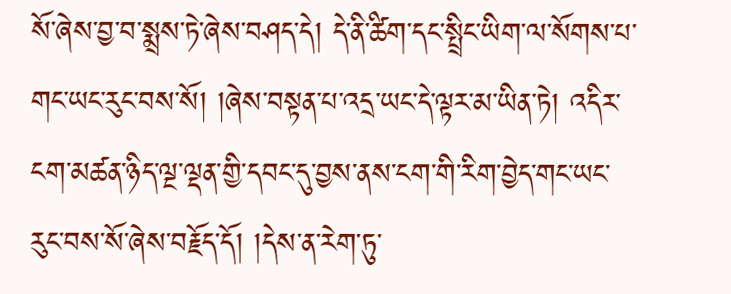སོ་ཞེས་བྱ་བ་སྨྲས་ཏེ་ཞེས་བཤད་དེ། དེ་ནི་ཚིག་དང་སྤྲིང་ཡིག་ལ་སོགས་པ་གང་ཡང་རུང་བས་སོ། །ཞེས་བསྟན་པ་འདྲ་ཡང་དེ་ལྟར་མ་ཡིན་ཏེ། འདིར་ངག་མཚན་ཉིད་ལྔ་ལྡན་གྱི་དབང་དུ་བྱས་ནས་ངག་གི་རིག་བྱེད་གང་ཡང་རུང་བས་སོ་ཞེས་བརྗོད་དོ། །དེས་ན་རེག་ཏུ་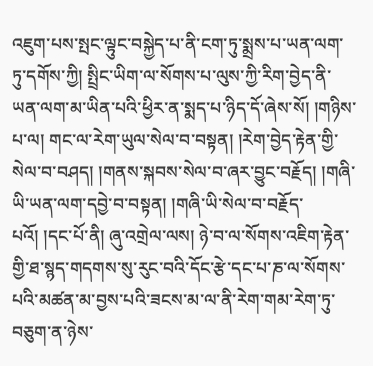འཇུག་པས་སྤང་ལྟུང་བསྐྱེད་པ་ནི་ངག་ཏུ་སྨྲས་པ་ཡན་ལག་ཏུ་དགོས་ཀྱི། སྤྲིང་ཡིག་ལ་སོགས་པ་ལུས་ཀྱི་རིག་བྱེད་ནི་ཡན་ལག་མ་ཡིན་པའི་ཕྱིར་ན་སྨད་པ་ཉིད་དོ་ཞེས་སོ། །གཉིས་པ་ལ། གང་ལ་རེག་ཡུལ་སེལ་བ་བསྟན། །རེག་བྱེད་རྟེན་གྱི་སེལ་བ་བཤད། །གནས་སྐབས་སེལ་བ་ཞར་བྱུང་བརྗོད། །གཞི་ཡི་ཡན་ལག་དབྱེ་བ་བསྟན། །གཞི་ཡི་སེལ་བ་བརྗོད་པའོ། །དང་པོ་ནི། ཞུ་འགྲེལ་ལས། ཉེ་བ་ལ་སོགས་འཇིག་རྟེན་གྱི་ཐ་སྙད་གདགས་སུ་རུང་བའི་དོང་རྩེ་དང་པ་ཎ་ལ་སོགས་པའི་མཚན་མ་བྱས་པའི་ཟངས་མ་ལ་ནི་རེག་གམ་རེག་ཏུ་བཅུག་ན་ཉེས་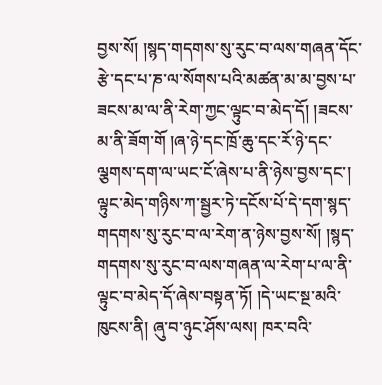བྱས་སོ། །སྙད་གདགས་སུ་རུང་བ་ལས་གཞན་དོང་རྩེ་དང་པ་ཎ་ལ་སོགས་པའི་མཚན་མ་མ་བྱས་པ་ཟངས་མ་ལ་ནི་རེག་ཀྱང་ལྟུང་བ་མེད་དོ། །ཟངས་མ་ནི་ཟོག་གོ །ཞ་ཉེ་དང་ཁྲོ་ཆུ་དང་རོ་ཉེ་དང་ལྕགས་དག་ལ་ཡང་ངོ་ཞེས་པ་ནི་ཉེས་བྱས་དང་། ལྟུང་མེད་གཉིས་ཀ་སྦྱར་ཏེ་དངོས་པོ་དེ་དག་སྙད་གདགས་སུ་རུང་བ་ལ་རེག་ན་ཉེས་བྱས་སོ། །སྙད་གདགས་སུ་རུང་བ་ལས་གཞན་ལ་རེག་པ་ལ་ནི་ལྟུང་བ་མེད་དོ་ཞེས་བསྟན་ཏོ། །དེ་ཡང་སྔ་མའི་ཁུངས་ནི། ཞུ་བ་ཉུང་ཤོས་ལས། ཁར་བའི་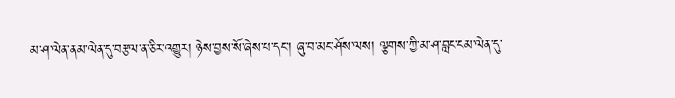མ་ཤ་ལེན་ནམ་ལེན་དུ་བརྩལ་ན་ཅིར་འགྱུར། ཉེས་བྱས་སོ་ཞེས་པ་དང་། ཞུ་བ་མང་ཤོས་ལས། ལྕགས་ཀྱི་མ་ཤ་བླང་ངམ་ལེན་དུ་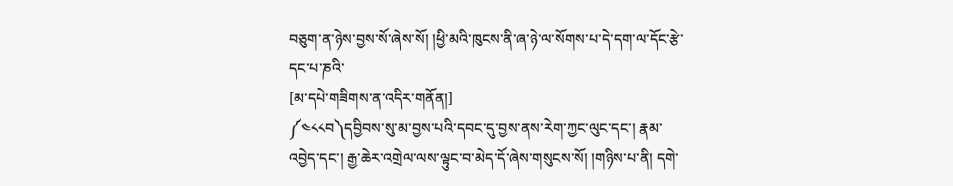བཅུག་ན་ཉེས་བྱས་སོ་ཞེས་སོ། །ཕྱི་མའི་ཁུངས་ནི་ཞ་ཉེ་ལ་སོགས་པ་དེ་དག་ལ་དོང་རྩེ་དང་པ་ཎའི་
[མ་དཔེ་གཟིགས་ན་འདིར་གནོན།]
༼༤༨༨བ༽དབྱིབས་སུ་མ་བྱས་པའི་དབང་དུ་བྱས་ནས་རེག་ཀྱང་ལུང་དང་། རྣམ་འབྱེད་དང་། རྒྱ་ཆེར་འགྲེལ་ལས་ལྟུང་བ་མེད་དོ་ཞེས་གསུངས་སོ། །གཉིས་པ་ནི། དགེ་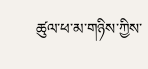ཚུལ་ཕ་མ་གཉིས་ཀྱིས་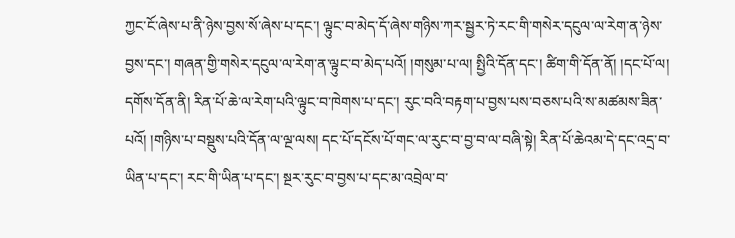ཀྱང་ངོ་ཞེས་པ་ནི་ཉེས་བྱས་སོ་ཞེས་པ་དང་། ལྟུང་བ་མེད་དོ་ཞེས་གཉིས་ཀར་སྦྱར་ཏེ་རང་གི་གསེར་དངུལ་ལ་རེག་ན་ཉེས་བྱས་དང་། གཞན་གྱི་གསེར་དངུལ་ལ་རེག་ན་ལྟུང་བ་མེད་པའོ། །གསུམ་པ་ལ། སྤྱིའི་དོན་དང་། ཚིག་གི་དོན་ནོ། །དང་པོ་ལ། དགོས་དོན་ནི། རིན་པོ་ཆེ་ལ་རེག་པའི་ལྟུང་བ་ཁེགས་པ་དང་། རུང་བའི་བརྟག་པ་བྱས་པས་བཅས་པའི་ས་མཚམས་ཟིན་པའོ། །གཉིས་པ་བསྡུས་པའི་དོན་ལ་ལྔ་ལས། དང་པོ་དངོས་པོ་གང་ལ་རུང་བ་བྱ་བ་ལ་བཞི་སྟེ། རིན་པོ་ཆེའམ་དེ་དང་འདྲ་བ་ཡིན་པ་དང་། རང་གི་ཡིན་པ་དང་། སྔར་རུང་བ་བྱས་པ་དང་མ་འབྲེལ་བ་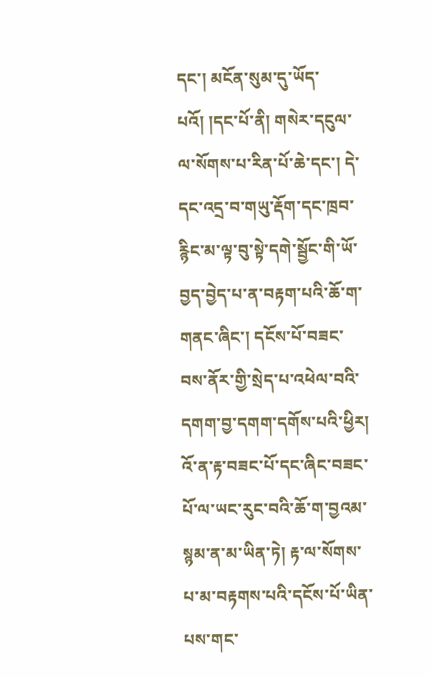དང་། མངོན་སུམ་དུ་ཡོད་པའོ། །དང་པོ་ནི། གསེར་དངུལ་ལ་སོགས་པ་རིན་པོ་ཆེ་དང་། དེ་དང་འདྲ་བ་གཡུ་རྡོག་དང་ཁྲབ་རྙིང་མ་ལྟ་བུ་སྟེ་དགེ་སྦྱོང་གི་ཡོ་བྱད་བྱེད་པ་ན་བརྟག་པའི་ཆོ་ག་གནང་ཞིང་། དངོས་པོ་བཟང་བས་ནོར་གྱི་སྲེད་པ་འཕེལ་བའི་དགག་བྱ་དགག་དགོས་པའི་ཕྱིར། འོ་ན་རྟ་བཟང་པོ་དང་ཞིང་བཟང་པོ་ལ་ཡང་རུང་བའི་ཆོ་ག་བྱའམ་སྙམ་ན་མ་ཡིན་ཏེ། རྟ་ལ་སོགས་པ་མ་བརྟགས་པའི་དངོས་པོ་ཡིན་པས་གང་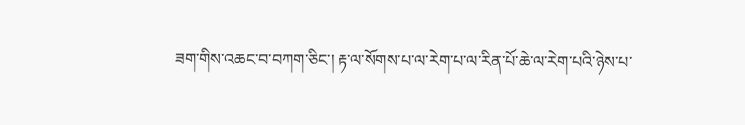ཟག་གིས་འཆང་བ་བཀག་ཅིང་། རྟ་ལ་སོགས་པ་ལ་རེག་པ་ལ་རིན་པོ་ཆེ་ལ་རེག་པའི་ཉེས་པ་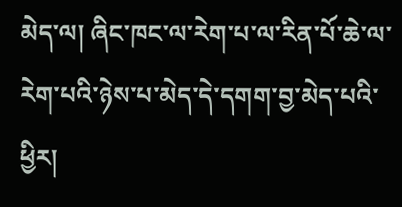མེད་ལ། ཞིང་ཁང་ལ་རེག་པ་ལ་རིན་པོ་ཆེ་ལ་རེག་པའི་ཉེས་པ་མེད་དེ་དགག་བྱ་མེད་པའི་ཕྱིར།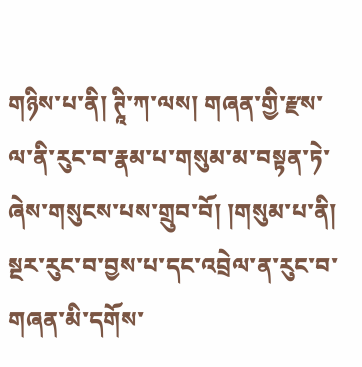གཉིས་པ་ནི། ཊཱི་ཀ་ལས། གཞན་གྱི་རྫས་ལ་ནི་རུང་བ་རྣམ་པ་གསུམ་མ་བསྟན་ཏེ་ཞེས་གསུངས་པས་གྲུབ་བོ། །གསུམ་པ་ནི། སྔར་རུང་བ་བྱས་པ་དང་འབྲེལ་ན་རུང་བ་གཞན་མི་དགོས་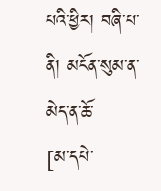པའི་ཕྱིར། བཞི་པ་ནི། མངོན་སུམ་ན་མེད་ན་ཆོ་
[མ་དཔེ་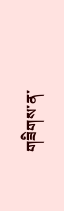གཟིགས་ན་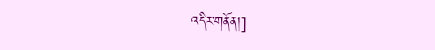འདིར་གནོན།]